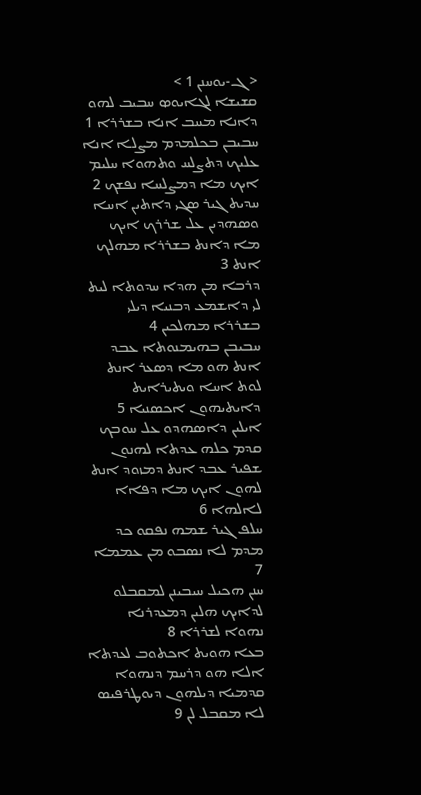< ܓ-ܝܘܚܢܢ 1 >
ܩܫܝܫܐ ܠܓܐܝܘܤ ܚܒܝܒ ܠܗܘ ܕܐܢܐ ܡܚܒ ܐܢܐ ܒܫܪܪܐ 1
ܚܒܝܒܢ ܒܟܠܡܕܡ ܡܨܠܐ ܐܢܐ ܥܠܝܟ ܕܬܨܠܚ ܘܬܗܘܐ ܚܠܝܡ ܐܝܟ ܡܐ ܕܡܨܠܚܐ ܢܦܫܟ 2
ܚܕܝܬ ܓܝܪ ܤܓܝ ܕܐܬܝܢ ܐܚܐ ܘܤܗܕܝܢ ܥܠ ܫܪܪܟ ܐܝܟ ܡܐ ܕܐܢܬ ܒܫܪܪܐ ܡܗܠܟ ܐܢܬ 3
ܕܪܒܐ ܡܢ ܗܕܐ ܚܕܘܬܐ ܠܝܬ ܠܝ ܕܐܫܡܥ ܕܒܢܝܐ ܕܝܠܝ ܒܫܪܪܐ ܡܗܠܟܝܢ 4
ܚܒܝܒܢ ܒܗܝܡܢܘܬܐ ܥܒܕ ܐܢܬ ܗܘ ܡܐ ܕܤܥܪ ܐܢܬ ܠܘܬ ܐܚܐ ܘܝܬܝܪܐܝܬ ܕܐܝܬܝܗܘܢ ܐܟܤܢܝܐ 5
ܐܝܠܝܢ ܕܐܤܗܕܘ ܥܠ ܚܘܒܟ ܩܕܡ ܟܠܗ ܥܕܬܐ ܠܗܢܘܢ ܫܦܝܪ ܥܒܕ ܐܢܬ ܕܡܙܘܕ ܐܢܬ ܠܗܘܢ ܐܝܟ ܡܐ ܕܦܐܐ ܠܐܠܗܐ 6
ܚܠܦ ܓܝܪ ܫܡܗ ܢܦܩܘ ܟܕ ܡܕܡ ܠܐ ܢܤܒܘ ܡܢ ܥܡܡܐ 7
ܚܢܢ ܗܟܝܠ ܚܝܒܝܢܢ ܠܡܩܒܠܘ ܠܕܐܝܟ ܗܠܝܢ ܕܡܥܕܪܢܐ ܢܗܘܐ ܠܫܪܪܐ 8
ܒܥܐ ܗܘܝܬ ܐܟܬܘܒ ܠܥܕܬܐ ܐܠܐ ܗܘ ܕܪܚܡ ܕܢܗܘܐ ܩܕܡܝܐ ܕܝܠܗܘܢ ܕܝܘܛܪܦܝܤ ܠܐ ܡܩܒܠ ܠܢ 9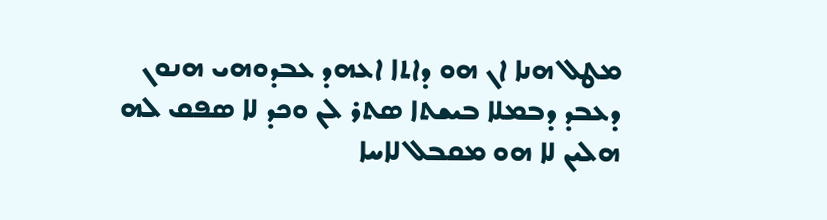ܡܛܠ ܗܢܐ ܐܢ ܗܘ ܕܐܬܐ ܐܥܗܕ ܥܒܕܘܗܝ ܗܢܘܢ ܕܥܒܕ ܕܒܡܠܐ ܒܝܫܬܐ ܤܬܪ ܠܢ ܘܟܕ ܠܐ ܤܦܩ ܠܗ ܗܠܝܢ ܠܐ ܗܘ ܡܩܒܠ ܠܐܚܐ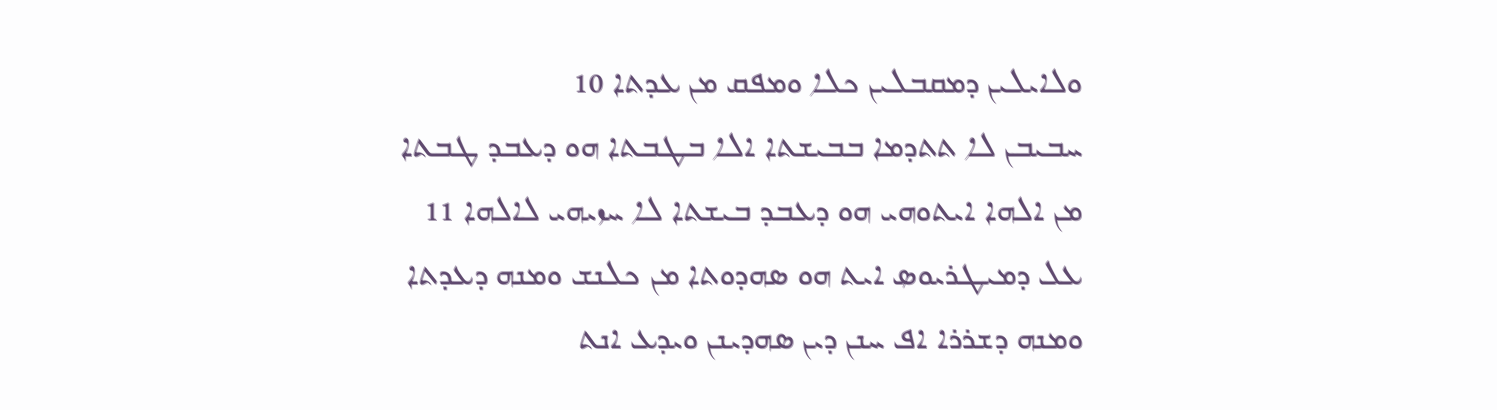ܘܠܐܝܠܝܢ ܕܡܩܒܠܝܢ ܟܠܐ ܘܡܦܩ ܡܢ ܥܕܬܐ 10
ܚܒܝܒܢ ܠܐ ܬܬܕܡܐ ܒܒܝܫܬܐ ܐܠܐ ܒܛܒܬܐ ܗܘ ܕܥܒܕ ܛܒܬܐ ܡܢ ܐܠܗܐ ܐܝܬܘܗܝ ܗܘ ܕܥܒܕ ܒܝܫܬܐ ܠܐ ܚܙܝܗܝ ܠܐܠܗܐ 11
ܥܠ ܕܡܝܛܪܝܘܤ ܐܝܬ ܗܘ ܤܗܕܘܬܐ ܡܢ ܟܠܢܫ ܘܡܢܗ ܕܥܕܬܐ ܘܡܢܗ ܕܫܪܪܐ ܐܦ ܚܢܢ ܕܝܢ ܤܗܕܝܢܢ ܘܝܕܥ ܐܢܬ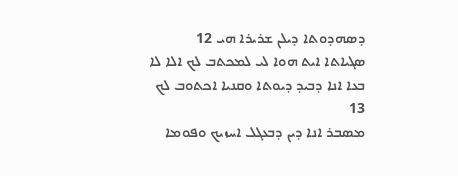ܕܤܗܕܘܬܐ ܕܝܠܢ ܫܪܝܪܐ ܗܝ 12
ܤܓܝܐܬܐ ܐܝܬ ܗܘܐ ܠܝ ܠܡܟܬܒ ܠܟ ܐܠܐ ܠܐ ܒܥܐ ܐܢܐ ܕܒܝܕ ܕܝܘܬܐ ܘܩܢܝܐ ܐܟܬܘܒ ܠܟ 13
ܡܤܒܪ ܐܢܐ ܕܝܢ ܕܒܥܓܠ ܐܚܙܝܟ ܘܦܘܡܐ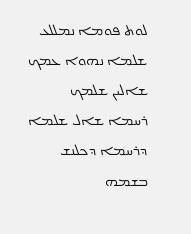ܠܘܬ ܦܘܡܐ ܢܡܠܠܥ ܫܠܡܐ ܢܗܘܐ ܥܡܟ ܫܐܠܝܢ ܫܠܡܟ ܪܚܡܐ ܫܐܠ ܫܠܡܐ ܕܪܚܡܐ ܕܟܠܢܫ ܒܫܡܗ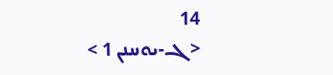14
< ܓ-ܝܘܚܢܢ 1 >